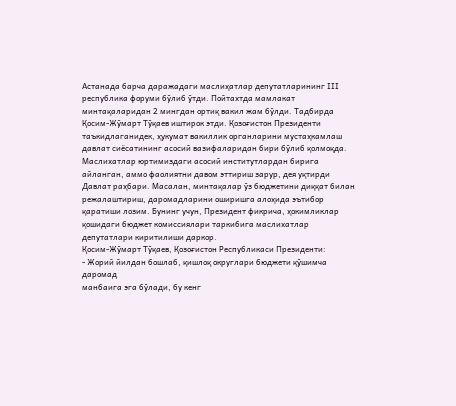Астанада барча даражадаги маслиҳатлар депутатларининг ІІІ республика форуми бўлиб ўтди. Пойтахтда мамлакат минтақаларидан 2 мингдан ортиқ вакил жам бўлди. Тадбирда Қосим-Жўмарт Тўқаев иштирок этди. Қозоғистон Президенти таъкидлаганидек, ҳукумат вакиллик органларини мустаҳкамлаш давлат сиёсатининг асосий вазифаларидан бири бўлиб қолмоқда. Маслихатлар юртимиздаги асосий институтлардан бирига айланган, аммо фаолиятни давом эттириш зарур, дея уқтирди Давлат раҳбари. Масалан, минтақалар ўз бюджетини диққат билан режалаштириш, даромадларини оширишга алоҳида эътибор қаратиши лозим. Бунинг учун, Президент фикрича, ҳокимликлар қошидаги бюджет комиссиялари таркибига маслихатлар депутатлари киритилиши даркор.
Қосим-Жўмарт Тўқаев, Қозоғистон Республикаси Президенти:
- Жорий йилдан бошлаб, қишлоқ округлари бюджети қўшимча даромад
манбаига эга бўлади, бу кенг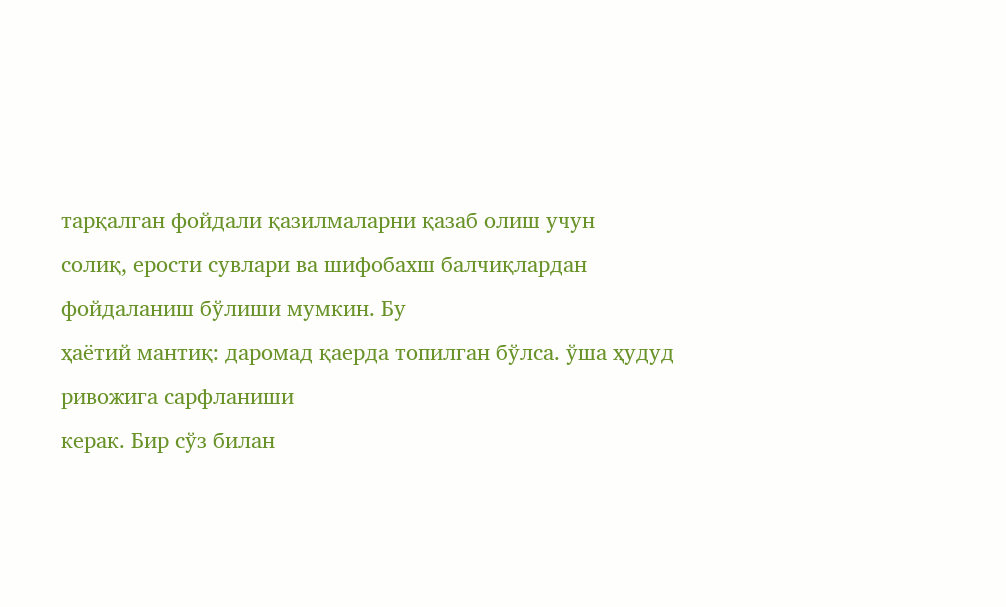тарқалган фойдали қазилмаларни қазаб олиш учун
солиқ, ерости сувлари ва шифобахш балчиқлардан фойдаланиш бўлиши мумкин. Бу
ҳаётий мантиқ: даромад қаерда топилган бўлса. ўша ҳудуд ривожига сарфланиши
керак. Бир сўз билан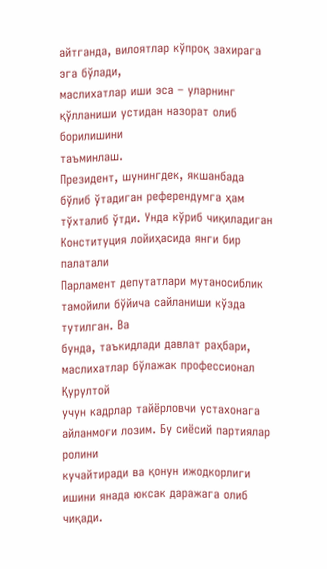айтганда, вилоятлар кўпроқ захирага эга бўлади,
маслихатлар иши эса – уларнинг қўлланиши устидан назорат олиб борилишини
таъминлаш.
Президент, шунингдек, якшанбада бўлиб ўтадиган референдумга ҳам
тўхталиб ўтди. Унда кўриб чиқиладиган Конституция лойиҳасида янги бир палатали
Парламент депутатлари мутаносиблик тамойили бўйича сайланиши кўзда тутилган. Ва
бунда, таъкидлади давлат раҳбари, маслихатлар бўлажак профессионал Қурултой
учун кадрлар тайёрловчи устахонага айланмоғи лозим. Бу сиёсий партиялар ролини
кучайтиради ва қонун ижодкорлиги ишини янада юксак даражага олиб чиқади.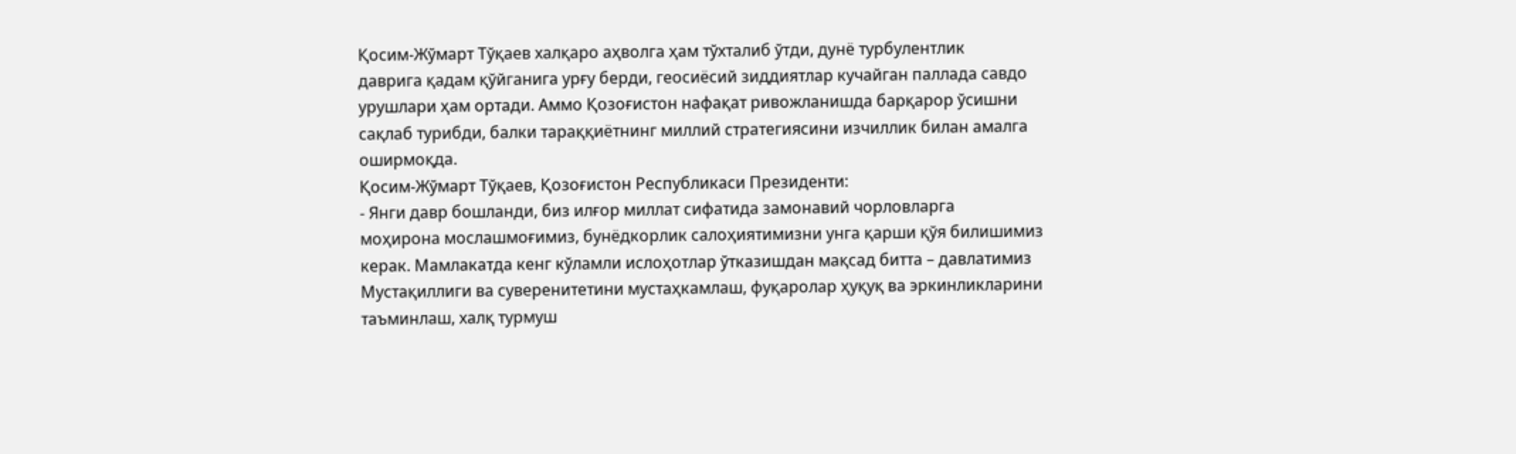Қосим-Жўмарт Тўқаев халқаро аҳволга ҳам тўхталиб ўтди, дунё турбулентлик
даврига қадам қўйганига урғу берди, геосиёсий зиддиятлар кучайган паллада савдо
урушлари ҳам ортади. Аммо Қозоғистон нафақат ривожланишда барқарор ўсишни
сақлаб турибди, балки тараққиётнинг миллий стратегиясини изчиллик билан амалга
оширмоқда.
Қосим-Жўмарт Тўқаев, Қозоғистон Республикаси Президенти:
- Янги давр бошланди, биз илғор миллат сифатида замонавий чорловларга
моҳирона мослашмоғимиз, бунёдкорлик салоҳиятимизни унга қарши қўя билишимиз
керак. Мамлакатда кенг кўламли ислоҳотлар ўтказишдан мақсад битта – давлатимиз
Мустақиллиги ва суверенитетини мустаҳкамлаш, фуқаролар ҳуқуқ ва эркинликларини
таъминлаш, халқ турмуш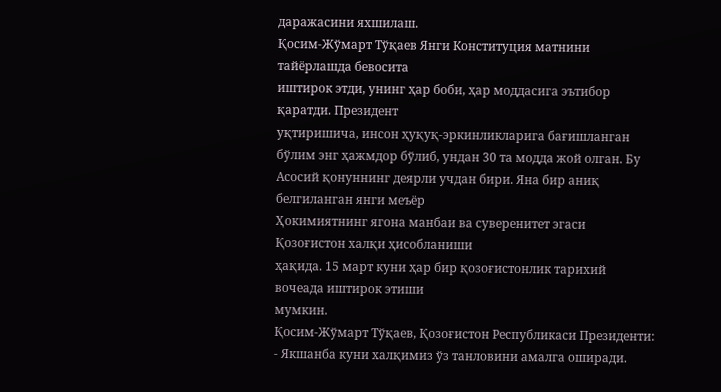даражасини яхшилаш.
Қосим-Жўмарт Тўқаев Янги Конституция матнини тайёрлашда бевосита
иштирок этди, унинг ҳар боби, ҳар моддасига эътибор қаратди. Президент
уқтиришича, инсон ҳуқуқ-эркинликларига бағишланган бўлим энг ҳажмдор бўлиб, ундан 30 та модда жой олган. Бу
Асосий қонуннинг деярли учдан бири. Яна бир аниқ белгиланган янги меъёр
Ҳокимиятнинг ягона манбаи ва суверенитет эгаси Қозоғистон халқи ҳисобланиши
ҳақида. 15 март куни ҳар бир қозоғистонлик тарихий вочеада иштирок этиши
мумкин.
Қосим-Жўмарт Тўқаев, Қозоғистон Республикаси Президенти:
- Якшанба куни халқимиз ўз танловини амалга оширади.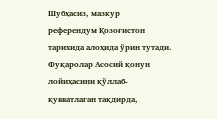Шубҳасиз, мазкур
референдум Қозоғистон тарихида алоҳида ўрин тутади. Фуқаролар Асосий қонун
лойиҳасини қўллаб-қувватлаган тақдирда,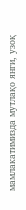мамлакатимизда мутлақо янги, узоқ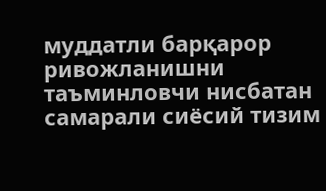муддатли барқарор ривожланишни таъминловчи нисбатан самарали сиёсий тизим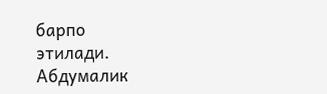барпо
этилади.
Абдумалик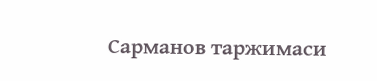Сарманов таржимаси